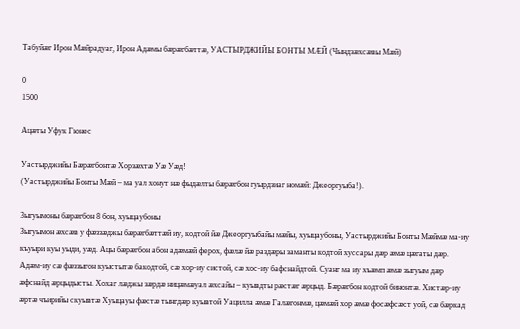Табуйæг Ирон Мæйрадуаг, Ирон Адæмы бæрæгбæттæ, УАСТЫРДЖИЙЫ БОНТЫ МÆЙ (Чындзæхсæвы Мæй)

0
1500

Ацæты Уфук Гюнес

Уастырджийы Бæрæгбонтæ Хорзæхтæ Уæ Уæд!
(Уастырджийы Бонты Мæй – ма уал хонут нæ фыдæлты бæрæгбон гуырдзиаг номæй: Джеоргуыба!).

3ыгуымоны бæрæгбон 8 бон, хуыцаубоны
Зыгуымон æхсæв у фæззæджы бæрæгбæттæй иу, кодтой йæ Джеоргуыбайы мæйы, хуыцаубоны, Уастырджийы Бонты Мæймæ ма-иу къуыри куы уыди, уæд. Ацы бæрæгбон абон адæмæй ферох, фæлæ йæ раздæры заманты кодтой хуссары дæр æмæ цæгаты дæр.
Адæм-иу сæ фæззыгон куыстытæ бакодтой, сæ хор-иу систой, сæ хос-иу бафснайдтой. Суанг ма иу хъæмп æмæ зыгуым дæр æфснайд æрцыдысты. Хохаг лæджы зæрдæ ницæмæуал æхсайы – куывдты рæстæг æрцыд. Бæрæгбон кодтой бинонтæ. Хистæр-иу æртæ чъирийы скуывтæ Хуыцауы фæстæ тынгдæр куывтой Уацилла æмæ Галæгонмæ, цæмæй хор æмæ фосæфсæст уой, сæ бæркад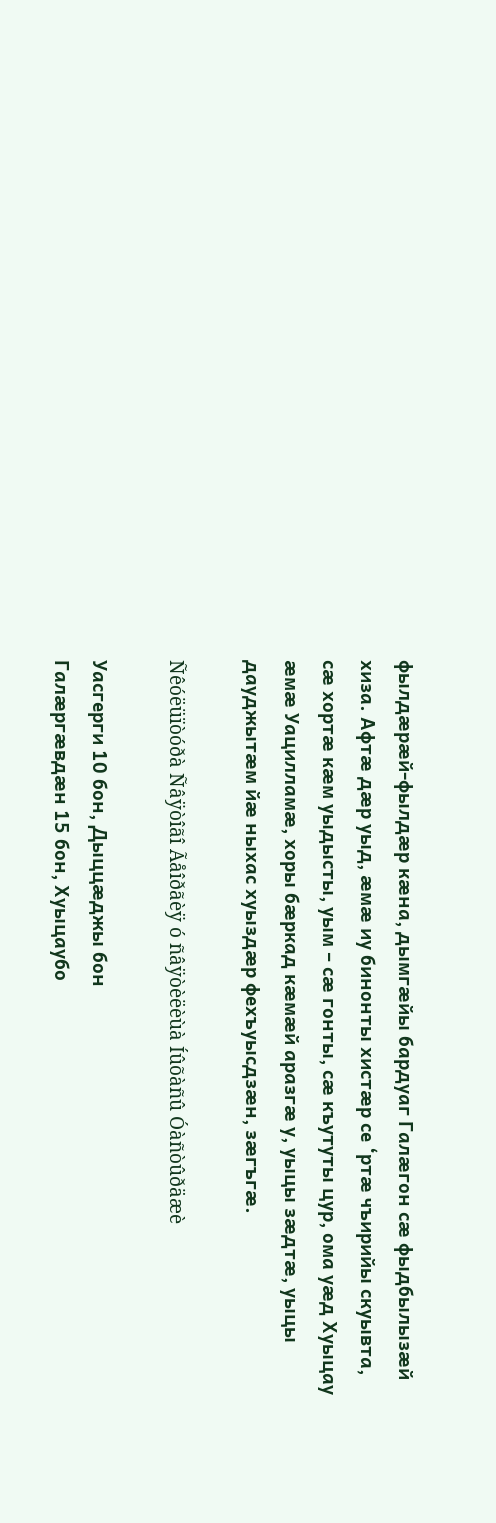фылдæрæй-фылдæр кæна, дымгæйы бардуаг Галæгон сæ фыдбылызæй хиза. Афтæ дæр уыд, æмæ иу бинонты хистæр се ‘ртæ чъирийы скуывта, сæ хортæ кæм уыдысты, уым – сæ гонты, сæ къутуты цур, ома уæд Хуыцау æмæ Уацилламæ, хоры бæркад кæмæй аразгæ у, уыцы зæдтæ, уыцы дауджытæм йæ ныхас хуыздæр фехъуысдзæн, зæгъгæ.

Ñêóëüïòóðà Ñâÿòîãî Ãåîðãèÿ ó ñâÿòèëèùà Íûõàñû Óàñòûðäæè

Уасгерги 10 бон, Дыццæджы бон
Галæргæвдæн 15 бон, Хуыцаубо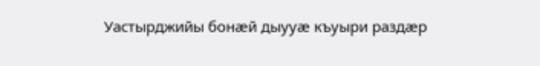Уастырджийы бонæй дыууӕ къуыри раздæр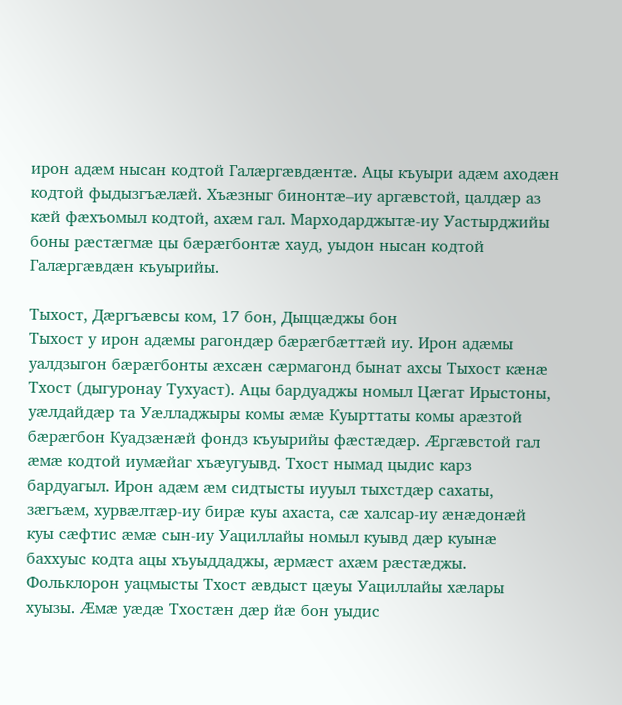ирон адӕм нысан кодтой Галæргæвдæнтӕ. Ацы къуыри адæм аходæн кодтой фыдызгъæлæй. Хъæзныг бинонтæ–иу аргæвстой, цалдæр аз кæй фæхъомыл кодтой, ахæм гал. Марходарджытæ-иу Уастырджийы боны рæстæгмæ цы бæрæгбонтæ хауд, уыдон нысан кодтой Галæргæвдæн къуырийы.

Тыхост, Дæргъæвсы ком, 17 бон, Дыццæджы бон
Тыхост у ирон адæмы рагондæр бæрæгбæттæй иу. Ирон адæмы уалдзыгон бæрæгбонты æхсæн сæрмагонд бынат ахсы Тыхост кæнæ Тхост (дыгуронау Тухуаст). Ацы бардуаджы номыл Цæгат Ирыстоны, уæлдайдæр та Уæлладжыры комы æмæ Куырттаты комы арæзтой бæрæгбон Куадзæнæй фондз къуырийы фæстæдæр. Æргæвстой гал æмæ кодтой иумæйаг хъæугуывд. Тхост нымад цыдис карз бардуагыл. Ирон адæм æм сидтысты иууыл тыхстдæр сахаты, зæгъæм, хурвæлтæр-иу бирæ куы ахаста, сæ халсар-иу æнæдонæй куы сæфтис æмæ сын-иу Уациллайы номыл куывд дæр куынæ баххуыс кодта ацы хъуыддаджы, æрмæст ахæм рæстæджы. Фольклорон уацмысты Тхост æвдыст цæуы Уациллайы хæлары хуызы. Æмæ уæдæ Тхостæн дæр йæ бон уыдис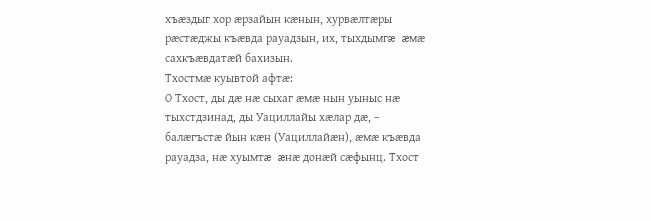хъæздыг хор æрзайын кæнын, хурвæлтæры рæстæджы къæвда рауадзын, их, тыхдымгæ æмæ сахкъæвдатæй бахизын.
Тхостмæ куывтой афтæ:
О Тхост, ды дæ нæ сыхаг æмæ нын уыныс нæ тыхстдзинад, ды Уациллайы хæлар дæ, – балæгъстæ йын кæн (Уациллайæн), æмæ къæвда рауадза, нæ хуымтæ æнæ донæй сæфынц. Тхост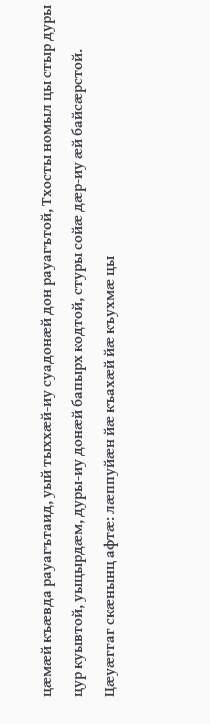цæмæй къæвда рауагътаид, уый тыххæй-иу суадонæй дон рауагътой, Тхосты номыл цы стыр дуры цур куывтой, уыцырдæм, дуры-иу донæй бапырх кодтой, стуры сойæ дæр-иу æй байсæрстой.
Цæуæггаг скæнынц афтæ: лæппуйæн йæ къахæй йæ къухмæ цы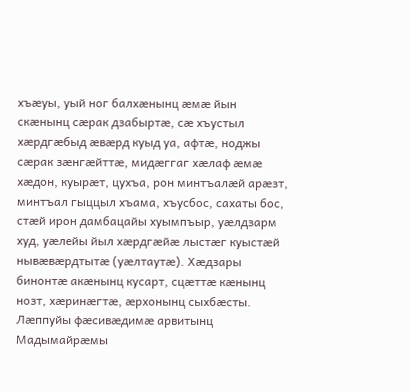хъæуы, уый ног балхæнынц æмæ йын скæнынц сæрак дзабыртæ, сæ хъустыл хæрдгæбыд æвæрд куыд уа, афтæ, ноджы сæрак зæнгæйттæ, мидæггаг хæлаф æмæ хæдон, куырæт, цухъа, рон минтъалæй арæзт, минтъал гыццыл хъама, хъусбос, сахаты бос, стæй ирон дамбацайы хуымпъыр, уæлдзарм худ, уæлейы йыл хæрдгæйæ лыстæг куыстæй нывæвæрдтытæ (уæлтаутæ). Хæдзары бинонтæ акæнынц кусарт, сцæттæ кæнынц нозт, хæринæгтæ, æрхонынц сыхбæсты. Лæппуйы фæсивæдимæ арвитынц Мадымайрæмы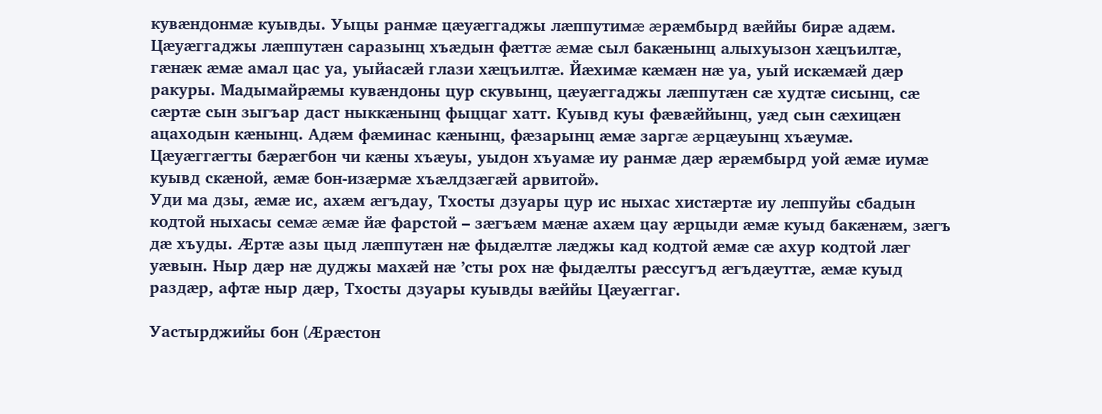кувæндонмæ куывды. Уыцы ранмæ цæуæггаджы лæппутимæ æрæмбырд вæййы бирæ адæм. Цæуæггаджы лæппутæн саразынц хъæдын фæттæ æмæ сыл бакæнынц алыхуызон хæцъилтæ, гæнæк æмæ амал цас уа, уыйасæй глази хæцъилтæ. Йæхимæ кæмæн нæ уа, уый искæмæй дæр ракуры. Мадымайрæмы кувæндоны цур скувынц, цæуæггаджы лæппутæн сæ худтæ сисынц, сæ сæртæ сын зыгъар даст ныккæнынц фыццаг хатт. Куывд куы фæвæййынц, уæд сын сæхицæн ацаходын кæнынц. Адæм фæминас кæнынц, фæзарынц æмæ заргæ æрцæуынц хъæумæ. Цæуæггæгты бæрæгбон чи кæны хъæуы, уыдон хъуамæ иу ранмæ дæр æрæмбырд уой æмæ иумæ куывд скæной, æмæ бон-изæрмæ хъæлдзæгæй арвитой».
Уди ма дзы, æмæ ис, ахæм æгъдау, Тхосты дзуары цур ис ныхас хистæртæ иу леппуйы сбадын кодтой ныхасы семæ æмæ йæ фарстой – зæгъæм мæнæ ахæм цау æрцыди æмæ куыд бакæнæм, зæгъ дæ хъуды. Æртæ азы цыд лæппутæн нæ фыдæлтæ лæджы кад кодтой æмæ сæ ахур кодтой лæг уæвын. Ныр дæр нæ дуджы махæй нæ ’сты рох нæ фыдæлты рæссугъд æгъдæуттæ, æмæ куыд раздæр, афтæ ныр дæр, Тхосты дзуары куывды вæййы Цæуæггаг.

Уастырджийы бон (Æрæстон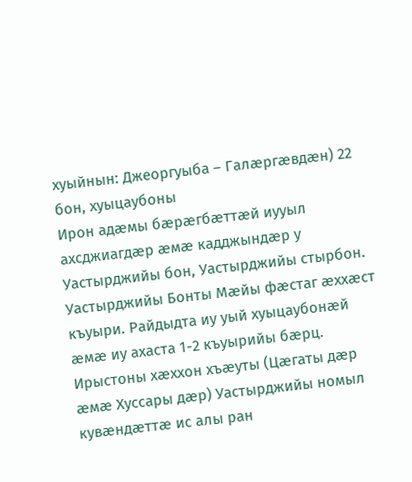хуыйнын: Джеоргуыба – Галæргæвдæн) 22 бон, хуыцаубоны
Ирон адæмы бæрæгбæттæй иууыл ахсджиагдæр æмæ кадджындæр у Уастырджийы бон, Уастырджийы стырбон. Уастырджийы Бонты Мæйы фæстаг æххæст къуыри. Райдыдта иу уый хуыцаубонæй æмæ иу ахаста 1-2 къуырийы бæрц. Ирыстоны хæххон хъæуты (Цæгаты дæр æмæ Хуссары дæр) Уастырджийы номыл кувæндæттæ ис алы ран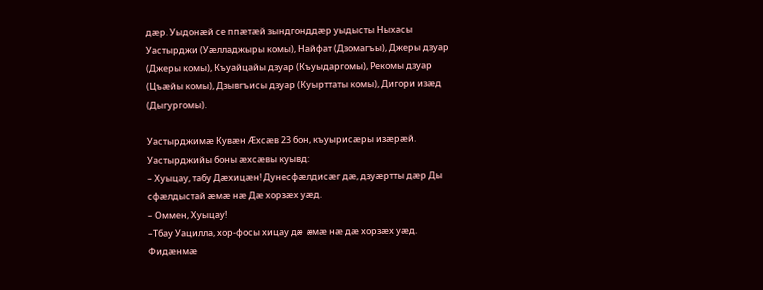дæр. Уыдонæй се ппæтæй зындгонддæр уыдысты Ныхасы Уастырджи (Уæлладжыры комы), Найфат (Дзомагъы), Джеры дзуар (Джеры комы), Къуайцайы дзуар (Къуыдаргомы), Рекомы дзуар (Цъæйы комы), Дзывгъисы дзуар (Куырттаты комы), Дигори изæд (Дыгургомы).

Уастырджимæ Кувæн Æхсæв 23 бон, къуырисæры изæрæй.
Уастырджийы боны æхсæвы куывд:
– Хуыцау, табу Дæхицæн! Дунесфæлдисæг дæ, дзуæртты дæр Ды сфæлдыстай æмæ нæ Дæ хорзæх уæд.
– Оммен, Хуыцау!
–Тбау Уацилла, хор-фосы хицау дæ æмæ нæ дæ хорзæх уæд. Фидæнмæ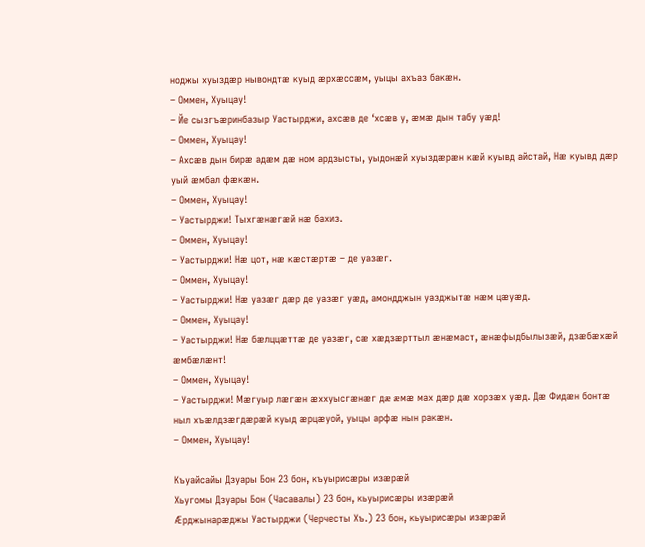ноджы хуыздæр нывондтæ куыд æрхæссæм, уыцы ахъаз бакæн.
– Оммен, Хуыцау!
– Йе сызгъæринбазыр Уастырджи, ахсæв де ‘хсæв у, æмæ дын табу уæд!
– Оммен, Хуыцау!
– Ахсæв дын бирæ адæм дæ ном ардзысты, уыдонæй хуыздæрæн кæй куывд айстай, Нæ куывд дæр уый æмбал фæкæн.
– Оммен, Хуыцау!
– Уастырджи! Тыхгæнæгæй нæ бахиз.
– Оммен, Хуыцау!
– Уастырджи! Нæ цот, нæ кæстæртæ – де уазæг.
– Оммен, Хуыцау!
– Уастырджи! Нæ уазæг дæр де уазæг уæд, амондджын уазджытæ нæм цæуæд.
– Оммен, Хуыцау!
– Уастырджи! Нæ бæлццæттæ де уазæг, сæ хæдзæрттыл æнæмаст, æнæфыдбылызæй, дзæбæхæй æмбæлæнт!
– Оммен, Хуыцау!
– Уастырджи! Мæгуыр лæгæн æххуысгæнæг дæ æмæ мах дæр дæ хорзæх уæд. Дæ Фидæн бонтæ ныл хъæлдзæгдæрæй куыд æрцæуой, уыцы арфæ нын ракæн.
– Оммен, Хуыцау!

Къуайсайы Дзуары Бон 23 бон, къуырисæры изæрæй
Хьугомы Дзуары Бон (Часавалы) 23 бон, кьуырисæры изæрæй
Æрджынарæджы Уастырджи (Черчесты Хъ.) 23 бон, кьуырисæры изæрæй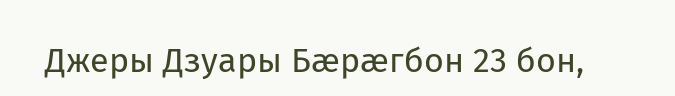Джеры Дзуары Бæрæгбон 23 бон,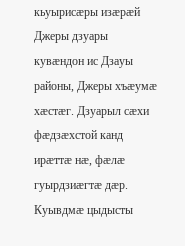кьуырисæры изæрæй
Джеры дзуары кувæндон ис Дзауы районы, Джеры хъæумæ хæстæг. Дзуарыл сæхи фæдзæхстой канд ирæттæ нæ, фæлæ гуырдзиæгтæ дæр. Куывдмæ цыдысты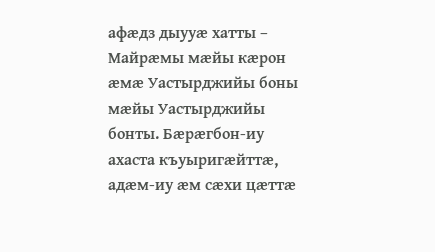афæдз дыууæ хатты – Майрæмы мæйы кæрон æмæ Уастырджийы боны мæйы Уастырджийы бонты. Бæрæгбон-иу ахаста къуыригæйттæ, адæм-иу æм сæхи цæттæ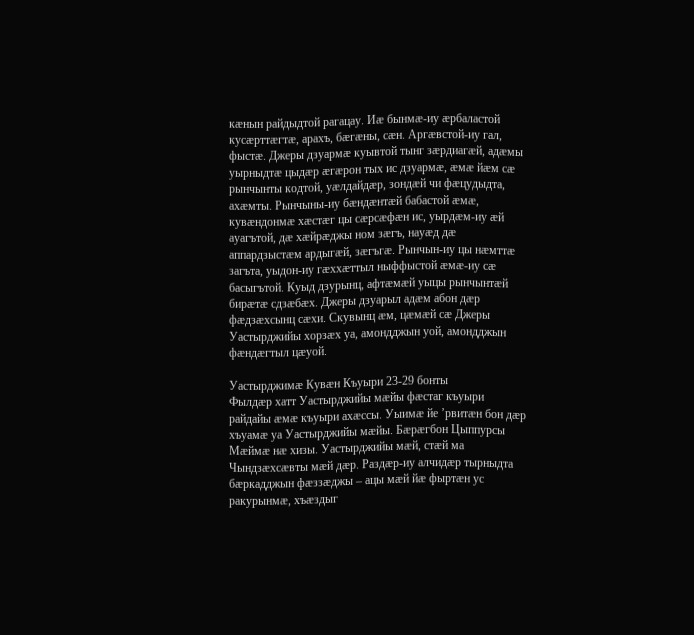кæнын райдыдтой рагацау. Иæ бынмæ-иу æрбаластой кусæрттæгтæ, арахъ, бæгæны, сæн. Аргæвстой-иу гал, фыстæ. Джеры дзуармæ куывтой тынг зæрдиагæй, адæмы уырныдтæ цыдæр æгæрон тых ис дзуармæ, æмæ йæм сæ рынчынты кодтой, уæлдайдæр, зондæй чи фæцудыдта, ахæмты. Рынчыны-иу бæндæнтæй бабастой æмæ, кувæндонмæ хæстæг цы сæрсæфæн ис, уырдæм-иу æй ауагътой, дæ хæйрæджы ном зæгъ, науæд дæ аппардзыстæм ардыгæй, зæгъгæ. Рынчын-иу цы нæмттæ загъта, уыдон-иу гæххæттыл ныффыстой æмæ-иу сæ басыгътой. Куыд дзурынц, афтæмæй уыцы рынчынтæй бирæтæ сдзæбæх. Джеры дзуарыл адæм абон дæр фæдзæхсынц сæхи. Скувынц æм, цæмæй сæ Джеры Уастырджийы хорзæх уа, амондджын уой, амондджын фæндæгтыл цæуой.

Уастырджимæ Кувæн Къуыри 23-29 бонты
Фылдæр хатт Уастырджийы мæйы фæстаг къуыри райдайы æмæ къуыри ахæссы. Уыимæ йе ’рвитæн бон дæр хъуамæ уа Уастырджийы мæйы. Бæрæгбон Цыппурсы Мæймæ нæ хизы. Уастырджийы мæй, стæй ма Чындзæхсæвты мæй дæр. Раздæр-иу алчидæр тырныдта бæркадджын фæззæджы – ацы мæй йæ фыртæн ус ракурынмæ, хъæздыг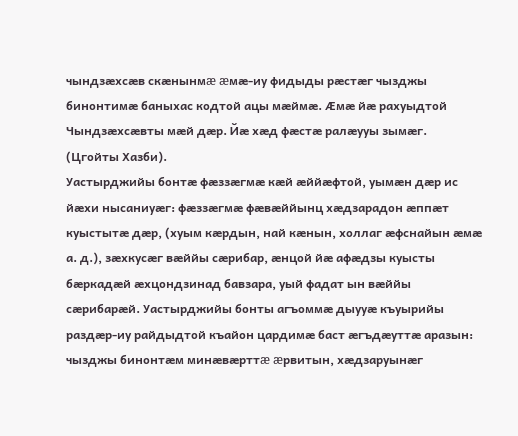чындзæхсæв скæнынмæ æмæ-иу фидыды рæстæг чызджы бинонтимæ баныхас кодтой ацы мæймæ. Æмæ йæ рахуыдтой Чындзæхсæвты мæй дæр. Йæ хæд фæстæ ралæууы зымæг. (Цгойты Хазби).
Уастырджийы бонтæ фæззæгмæ кæй æййæфтой, уымæн дæр ис йæхи нысаниуæг: фæззæгмæ фæвæййынц хæдзарадон æппæт куыстытæ дæр, (хуым кæрдын, най кæнын, холлаг æфснайын æмæ а. д.), зæхкусæг вæййы сæрибар, æнцой йæ афæдзы куысты бæркадæй æхцондзинад бавзара, уый фадат ын вæййы сæрибарæй. Уастырджийы бонты агъоммæ дыууæ къуырийы раздæр-иу райдыдтой къайон цардимæ баст æгъдæуттæ аразын: чызджы бинонтæм минæвæрттæ æрвитын, хæдзаруынæг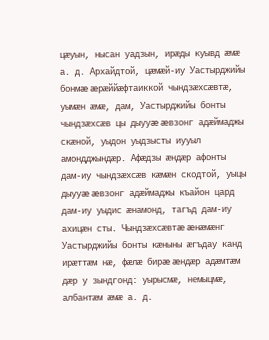цæуын, нысан уадзын, ирæды куывд æмæ а. д. Архайдтой, цæмæй-иу Уастырджийы бонмæ æрæййæфтаиккой чындзæхсæвтæ, уымæн æмæ, дам, Уастырджийы бонты чындзæхсæв цы дыууæ æвзонг адæймаджы скæной, уыдон уыдзысты иууыл амондджындæр. Афæдзы æндæр афонты дам-иу чындзæхсæв кæмæн скодтой, уыцы дыууæ æвзонг адæймаджы къайон цард дам-иу уыдис æнамонд, тагъд дам-иу ахицæн сты. Чындзæхсæвтæ æнæмæнг Уастырджийы бонты кæныны æгъдау канд ирæттæм нæ, фæлæ бирæ æндæр адæмтæм дæр у зындгонд: уырысмæ, немыцмæ, албантæм æмæ а. д.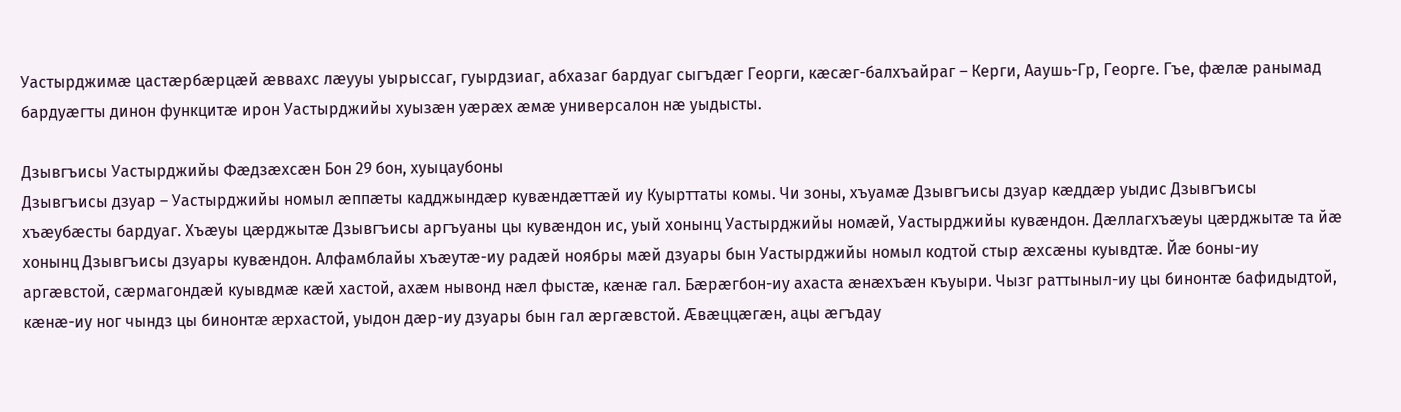Уастырджимæ цастæрбæрцæй æввахс лæууы уырыссаг, гуырдзиаг, абхазаг бардуаг сыгъдæг Георги, кæсæг-балхъайраг – Керги, Ааушь-Гр, Георге. Гъе, фæлæ ранымад бардуæгты динон функцитæ ирон Уастырджийы хуызæн уæрæх æмæ универсалон нæ уыдысты.

Дзывгъисы Уастырджийы Фæдзæхсæн Бон 29 бон, хуыцаубоны
Дзывгъисы дзуар – Уастырджийы номыл æппæты кадджындæр кувæндæттæй иу Куырттаты комы. Чи зоны, хъуамæ Дзывгъисы дзуар кæддæр уыдис Дзывгъисы хъæубæсты бардуаг. Хъæуы цæрджытæ Дзывгъисы аргъуаны цы кувæндон ис, уый хонынц Уастырджийы номæй, Уастырджийы кувæндон. Дæллагхъæуы цæрджытæ та йæ хонынц Дзывгъисы дзуары кувæндон. Алфамблайы хъæутæ-иу радæй ноябры мæй дзуары бын Уастырджийы номыл кодтой стыр æхсæны куывдтæ. Йæ боны-иу аргæвстой, сæрмагондæй куывдмæ кæй хастой, ахæм нывонд нæл фыстæ, кæнæ гал. Бæрæгбон-иу ахаста æнæхъæн къуыри. Чызг раттыныл-иу цы бинонтæ бафидыдтой, кæнæ-иу ног чындз цы бинонтæ æрхастой, уыдон дæр-иу дзуары бын гал æргæвстой. Æвæццæгæн, ацы æгъдау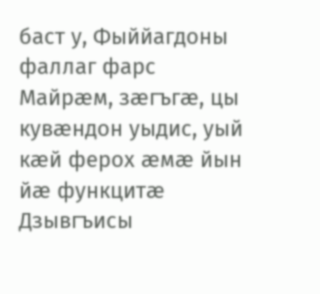баст у, Фыййагдоны фаллаг фарс Майрæм, зæгъгæ, цы кувæндон уыдис, уый кæй ферох æмæ йын йæ функцитæ Дзывгъисы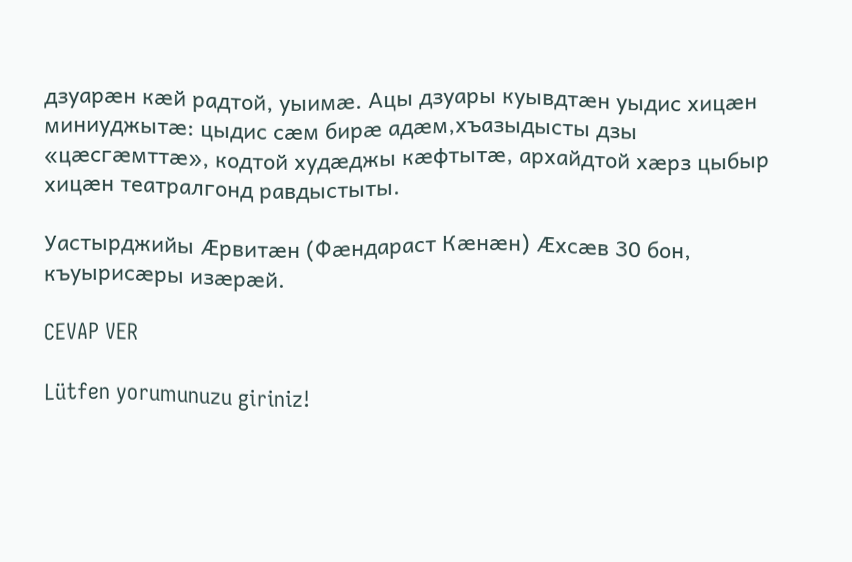дзуарæн кæй радтой, уыимæ. Ацы дзуары куывдтæн уыдис хицæн миниуджытæ: цыдис сæм бирæ адæм,хъазыдысты дзы «цæсгæмттæ», кодтой худæджы кæфтытæ, архайдтой хæрз цыбыр хицæн театралгонд равдыстыты.

Уастырджийы Æрвитæн (Фæндараст Кæнæн) Æхсæв 30 бон, къуырисæры изæрæй.

CEVAP VER

Lütfen yorumunuzu giriniz!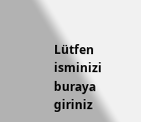Lütfen isminizi buraya giriniz